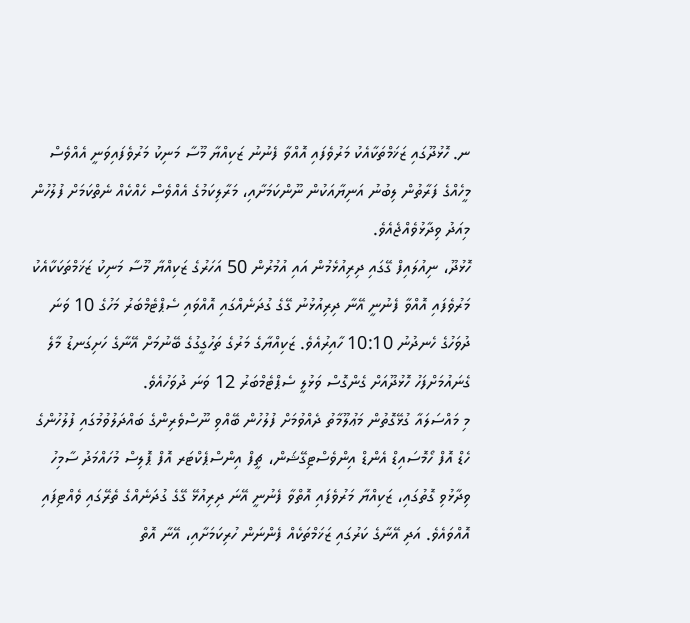ނ. ހޮޅުދޫގައި ޒަޚަމްތަކާއެކު މަރުވެފައި އޮއްވާ ފެނުނު ޒަކިއްޔާ މޫސާ މަނިކު މަރުވެފައިވަނީ އެއްވެސް މީހެއްގެ ފަރާތުން ލިބުނު އަނިޔާއަކުން ނޫންކަމަށާއި، މަރާލިކަމުގެ އެއްވެސް ހެއްކެއް ނެތްކަމަށް ފުލުހުން މިއަދު ވިދާޅުވެއްޖެއެވެ.
ހޮޅުދޫ، ނިއުލައިފް ގޭގައި ދިރިއުޅެމުން އައި އުމުރުން 50 އަހަރުގެ ޒަކިއްޔާ މޫސާ މަނިކު ޒަޚަމްތަކަކާއެކު މަރުވެފައި އޮއްވާ ފެނުނީ އޭނާ ދިރިއުޅުނު ގޭގެ ގުދަނެއްގައި އޮއްވައި ސެޕްޓެމްބަރު މަހުގެ 10 ވަނަ ދުވަހުގެ ހެނދުނު 10:10 ހާއިރުއެވެ. ޒަކިއްޔާގެ މަރުގެ ތަހުގީގުގެ ބޭނުމަށް އޭނާގެ ހަށިގަނޑު މާލެ ގެނައުމަށްފަހު ހޮޅުދޫއަށް ގެންގޮސް ވަޅުލީ ސެޕްޓެމްބަރު 12 ވަނަ ދުވަހުއެވެ.
މި މައްސަލައާ ގުޅޭގޮތުން މަޢުލޫމާތު ދެއްވުމަށް ފުލުހުން ބޭއްވި ނޫސްވެރިންގެ ބައްދަލުވުމުގައި ފުލުހުންގެ ހެޑް އޮފް ހޯމޮސައިޑް އެންޑް އިންވެސްޓިގޭޝަން، ޗީފް އިންސްޕެކްޓަރ އޮފް ޕޮލިސް މުހައްމަދު ސާމިހު ވިދާޅުވި ގޮތުގައި، ޒަކިއްޔާ މަރުވެފައި އޮތްވާ ފެނުނީ އޭނަ ދިރިއުޅޭ ގޭގެ ގުދަނެއްގެ ތެރޭގައި ވެއްޓިފައި އޮއްވައެވެ. އަދި އޭނާގެ ކަރުގައި ޒަޚަމްތަކެއް ފެންނަން ހުރިކަމަށާއި، އޭނާ އޮތް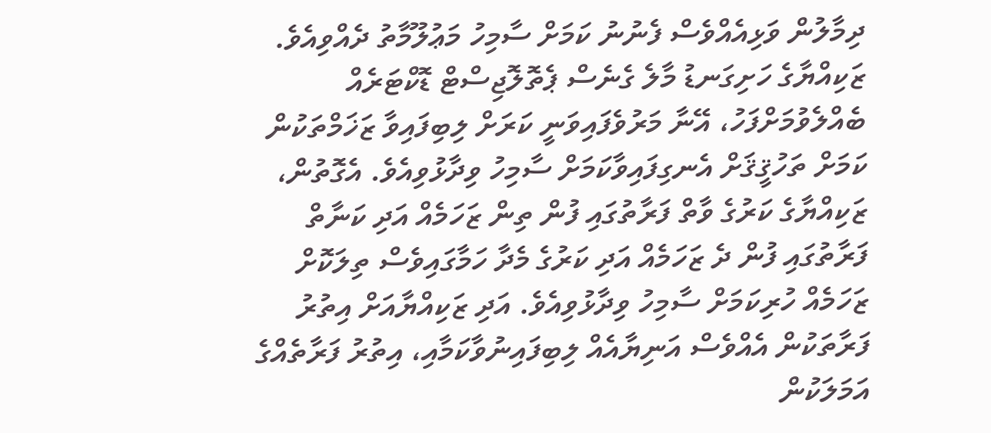ދިމާލުން ވަޅިއެއްވެސް ފެނުނު ކަމަށް ސާމިހު މަޢުލޫމާތު ދެއްވިއެވެ.
ޒަކިއްޔާގެ ހަށިގަނޑު މާލެ ގެނެސް ޕެތޮލޮޖިސްޓް ޑޮކްޓަރެއް ބެއްލެވުމަށްފަހު، އޭނާ މަރުވެފައިވަނީ ކަރަށް ލިބިފައިވާ ޒަޚަމްތަކުން ކަމަށް ތަހުޤީޤަށް އެނގިފައިވާކަމަށް ސާމިހު ވިދާޅުވިއެވެ. އެގޮތުން، ޒަކިއްޔާގެ ކަރުގެ ވާތް ފަރާތުގައި ފުން ތިން ޒަހަމެއް އަދި ކަނާތް ފަރާތުގައި ފުން ދެ ޒަހަމެއް އަދި ކަރުގެ މެދާ ހަމާގައިވެސް ތިލަކޮށް ޒަހަމެއް ހުރިކަމަށް ސާމިހު ވިދާޅުވިއެވެ. އަދި ޒަކިއްޔާއަށް އިތުރު ފަރާތަކުން އެއްވެސް އަނިޔާއެއް ލިބިފައިނުވާކަމާއި، އިތުރު ފަރާތެއްގެ އަމަލަކުން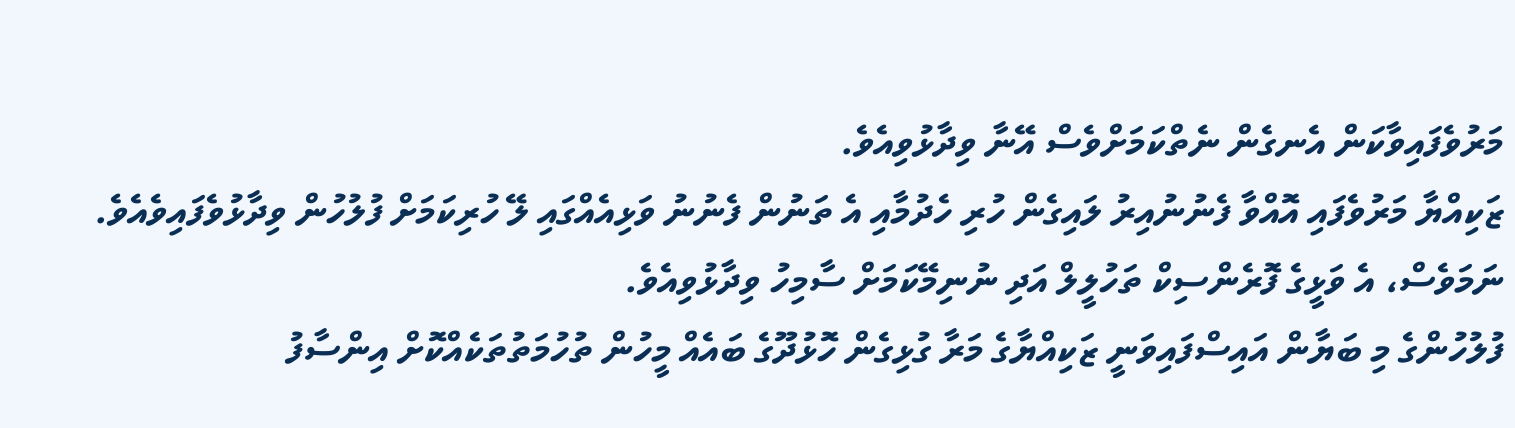މަރުވެފައިވާކަން އެނގެން ނެތްކަމަށްވެސް އޭނާ ވިދާޅުވިއެވެ.
ޒަކިއްޔާ މަރުވެފައި އޮއްވާ ފެނުނުއިރު ލައިގެން ހުރި ހެދުމާއި އެ ތަނުން ފެނުނު ވަޅިއެއްގައި ލޭ ހުރިކަމަށް ފުލުހުން ވިދާޅުވެފައިވެއެވެ. ނަމަވެސް، އެ ވަޅީގެ ފޮރެންސިކް ތަހުލީލް އަދި ނުނިމޭކަމަށް ސާމިހު ވިދާޅުވިއެވެ.
ފުލުހުންގެ މި ބަޔާން އައިސްފައިވަނީ ޒަކިއްޔާގެ މަރާ ގުޅިގެން ހޮޅުދޫގެ ބައެއް މީހުން ތުހުމަތުތަކެއްކޮށް އިންސާފު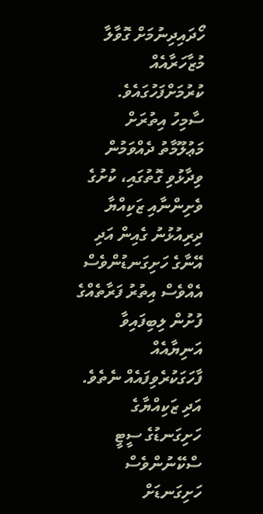ހޯދައިދިނުމަށް ގޮވާލާ މުޒާހަރާއެއް ކުރުމަށްފަހުގައެވެ.
ސާމިހު އިތުރަށް މަޢުލޫމާތު ދެއްވަމުން ވިދާޅުވި ގޮތުގައި، ކުށުގެ ވެށިންނާއި ޒަކިއްޔާ ދިރިއުޅުނު ގެއިން އަދި އޭނާގެ ހަށިގަނޑުންވެސް އެއްވެސް އިތުރު ފަރާތެއްގެ ފުށުން ލިބިފައިވާ އަނިޔާއެއް ފާހަގަކުރެވިފައެއް ނެތެވެ. އަދި ޒަކިއްޔާގެ ހަށިގަނޑުގެ ސީޓީ ސްކޭނުންވެސް ހަށިގަނޑަށް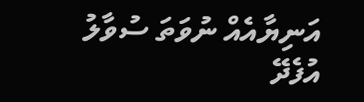އަނިޔާއެއް ނުވަތަ ސުވާލު އުފެދޭ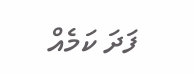ފަދަ ކަމެއް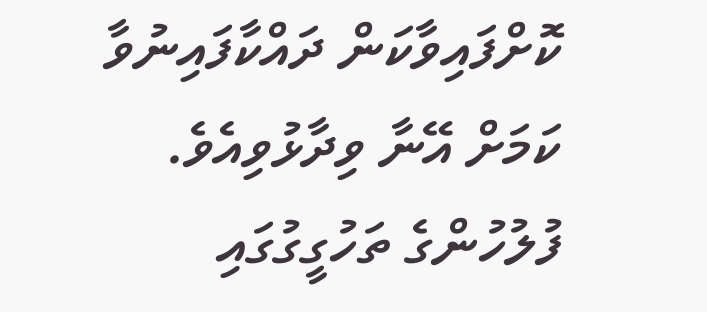ކޮށްފައިވާކަން ދައްކާފައިނުވާ ކަމަށް އޭނާ ވިދާޅުވިއެވެ.
ފުލުހުންގެ ތަހުގީގުގައި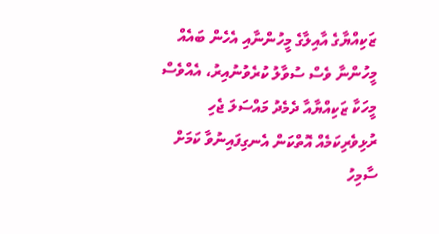ޒަކިއްޔާގެ އާއިލާގެ މީހުންނާއި އެހެން ބައެއް މީހުންނާ ވެސް ސުވާލު ކުރެވުނުއިރު، އެއްވެސް މީހަކާ ޒަކިއްޔާއާ ދެމެދު މައްސަލަ ޖެހި ރުޅިވެރިކަމެއް އޮތްކަން އެނގިފައިނުވާ ކަމަށް ސާމިހު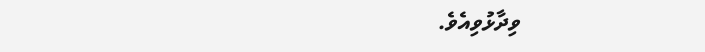ވިދާޅުވިއެވެ.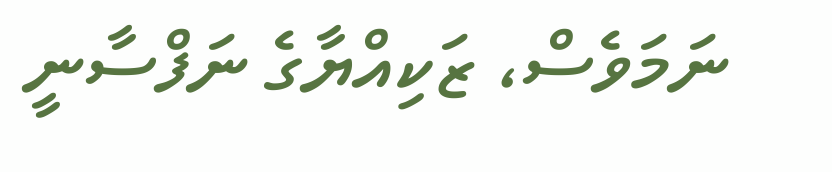ނަމަވެސް، ޒަކިއްޔާގެ ނަފްސާނީ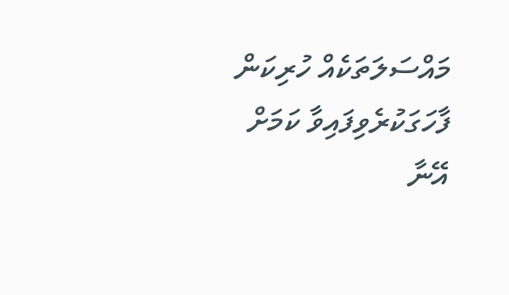މައްސަލަތަކެއް ހުރިކަން ފާހަގަކުރެވިފައިވާ ކަމަށް އޭނާ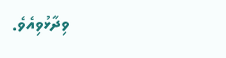ވިދާޅުވިއެވެ.